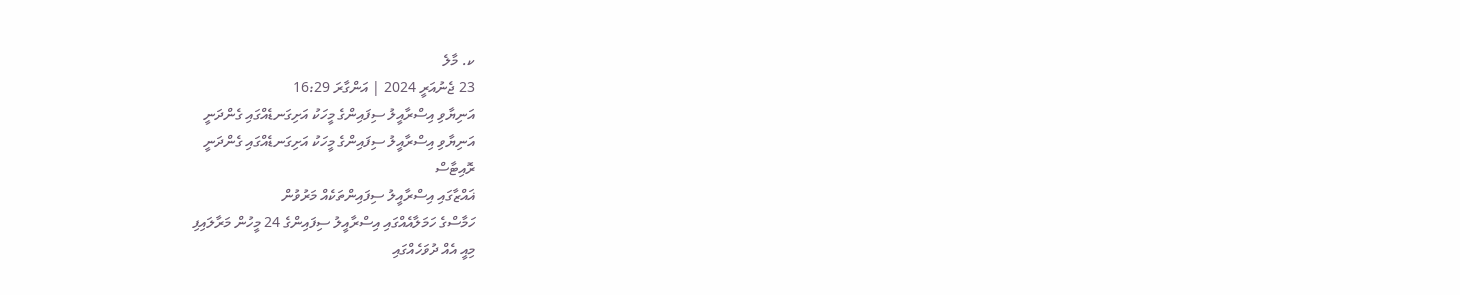ކ. މާލެ
23 ޖެނުއަރީ 2024 | އަންގާރަ 16:29
އަނިޔާވި އިސްރާއީލު ސިފައިންގެ މީހަކު އަށިގަނޑެއްގައި ގެންދަނީ
އަނިޔާވި އިސްރާއީލު ސިފައިންގެ މީހަކު އަށިގަނޑެއްގައި ގެންދަނީ
ރޮއިޓާސް
ޣައްޒާގައި އިސްރާއީލު ސިފައިންތަކެއް މަރުވުން
ހަމާސްގެ ހަމަލާއެއްގައި އިސްރާއީލު ސިފައިންގެ 24 މީހުން މަރާލައިފި
މިއީ އެއް ދުވަހެއްގައި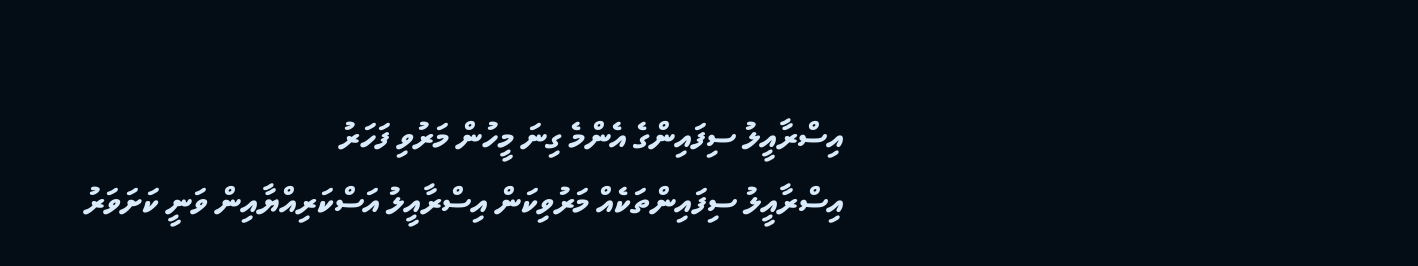އިސްރާއީލު ސިފައިންގެ އެންމެ ގިނަ މީހުން މަރުވި ފަހަރު
އިސްރާއީލު ސިފައިންތަކެއް މަރުވިކަން އިސްރާއީލު އަސްކަރިއްޔާއިން ވަނީ ކަށަވަރު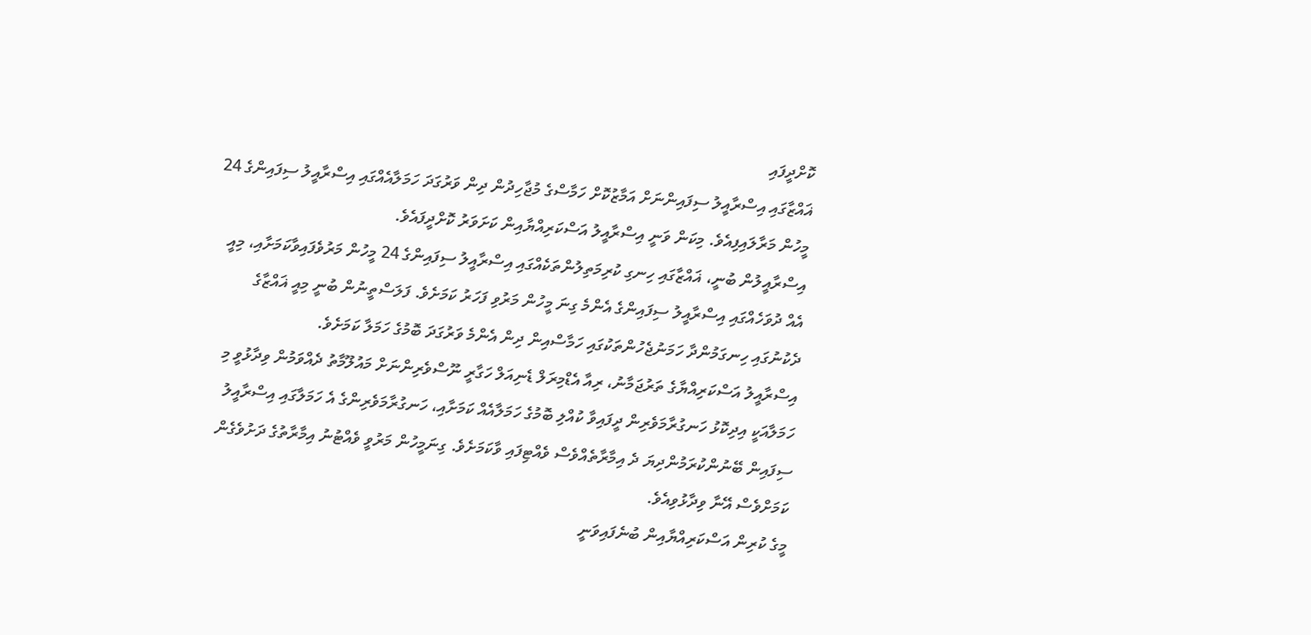ކޮށްދީފައި
ޣައްޒާގައި އިސްރާއީލު ސިފައިންނަށް އަމާޒުކޮށް ހަމާސްގެ މުޖާހިދުން ދިން ވަރުގަދަ ހަމަލާއެއްގައި އިސްރާއީލު ސިފައިންގެ 24 މީހުން މަރާލައިފިއެވެ. މިކަން ވަނީ އިސްރާއީލު އަސްކަރިއްޔާއިން ކަށަވަރު ކޮށްދީފައެވެ.
އިސްރާއީލުން ބުނީ، ޣައްޒާގައި ހިނގި ކުރިމަތިލުންތަކެއްގައި އިސްރާއީލު ސިފައިންގެ 24 މީހުން މަރުވެފައިވާކަމަށާއި، މިއީ އެއް ދުވަހެއްގައި އިސްރާއީލު ސިފައިންގެ އެންމެ ގިނަ މީހުން މަރުވި ފަހަރު ކަމަށެވެ. ފަލަސްތީނުން ބުނީ މިއީ ޣައްޒާގެ ދެކުނުގައި ހިނގަމުންދާ ހަމަނުޖެހުންތަކުގައި ހަމާސްއިން ދިން އެންމެ ވަރުގަދަ ބޮމުގެ ހަމަލާ ކަމަށެވެ.
އިސްރާއީލު އަސްކަރިއްޔާގެ ތަރުޖަމާނު، ރިއާ އެޑްމިރަލް ޑެނިއަލް ހަގާރީ ނޫސްވެރިންނަށް މައުލޫމާތު ދެއްވަމުން ވިދާޅުވީ މި ހަމަލާއަކީ އިދިކޮޅު ހަނގުރާމަވެރިން ދީފައިވާ ކުއްލި ބޮމުގެ ހަމަލާއެއް ކަމަށާއި، ހަނގުރާމަވެރިންގެ އެ ހަމަލާގައި އިސްރާއީލު ސިފައިން ބޭނުންކުރަމުންދިޔަ ދެ އިމާރާތެއްވެސް ވެއްޓިފައި ވާކަމަށެވެ. ގިނަމީހުން މަރުވީ ވެއްޓުނު އިމާރާތުގެ ދަށުވެގެން ކަމަށްވެސް އޭނާ ވިދާޅުވިއެވެ.
މީގެ ކުރިން އަސްކަރިއްޔާއިން ބުނެފައިވަނީ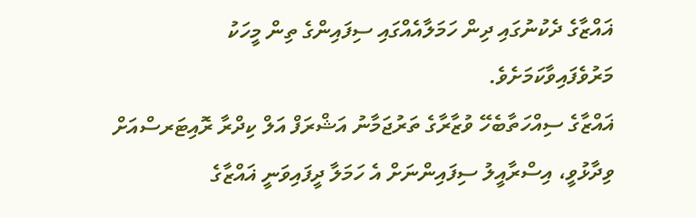ޣައްޒާގެ ދެކުނުގައި ދިން ހަމަލާއެއްގައި ސިފައިންގެ ތިން މީހަކު މަރުވެފައިވާކަމަށެވެ.
ޣައްޒާގެ ސިއްހަތާބެހޭ ވުޒާރާގެ ތަރުޖަމާނު އަޝްރަފް އަލް ކިދްރާ ރޮއިޓަރސްއަށް ވިދާޅުވީ، އިސްރާއީލު ސިފައިންނަށް އެ ހަމަލާ ދީފައިވަނީ ޣައްޒާގެ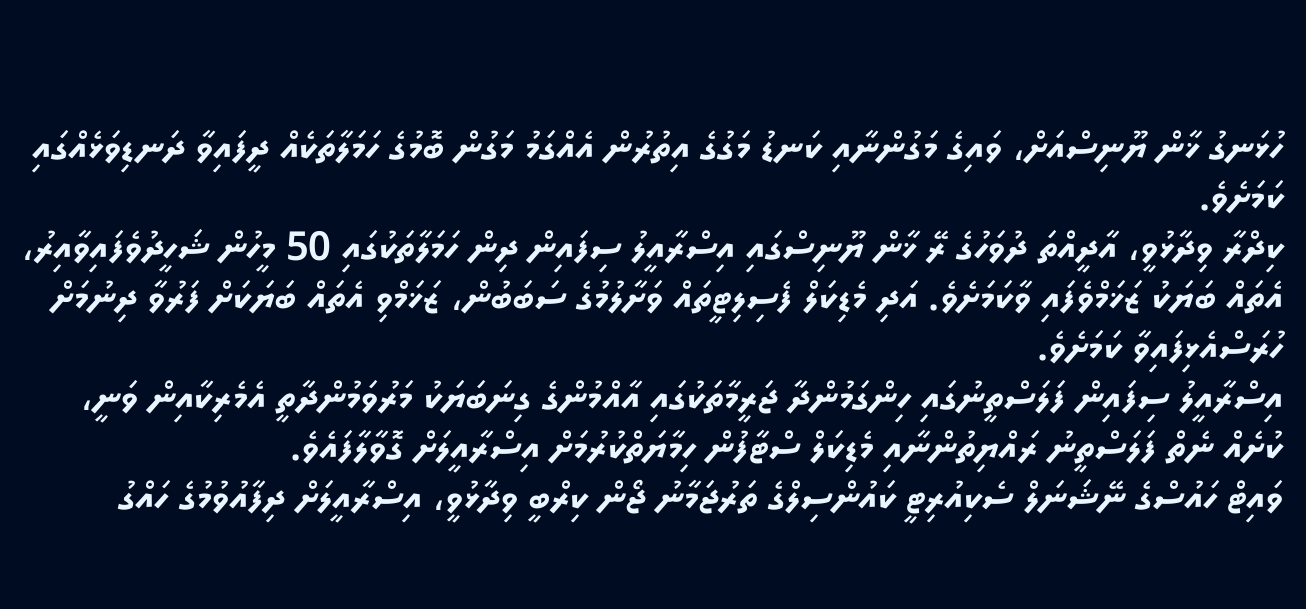ހުޅަނގު ޚާން ޔޫނިސްއަށް، ވައިގެ މަގުންނާއި ކަނޑު މަގުގެ އިތުރުން އެއްގަމު މަގުން ބޮމުގެ ހަމަލާތަކެއް ދީފައިވާ ދަނޑިވަޅެއްގައި ކަމަށެވެ.
ކިދްރާ ވިދާޅުވީ، އާދީއްތަ ދުވަހުގެ ރޭ ޚާން ޔޫނިސްގައި އިސްރާއީލު ސިފައިން ދިން ހަމަލާތަކުގައި 50 މީހުން ޝަހީދުވެފައިވާއިރު، އެތައް ބަޔަކު ޒަޚަމްވެފައި ވާކަމަށެވެ. އަދި މެޑިކަލް ފެސިލިޓީތައް ވަށާލުމުގެ ސަބަބުން، ޒަޚަމްވި އެތައް ބަޔަކަށް ފަރުވާ ދިނުމަށް ހުރަސްއެޅިފައިވާ ކަމަށެވެ.
އިސްރާއީލު ސިފައިން ފަލަސްތީނުގައި ހިންގަމުންދާ ޖަރީމާތަކުގައި އާއްމުންގެ ގިނަބަޔަކު މަރުވަމުންދާތީ އެމެރިކާއިން ވަނީ، ކުށެއް ނެތް ފަލަސްތީނު ރައްޔިތުންނާއި މެޑިކަލް ސްޓާފުން ހިމާޔަތްކުރުމަށް އިސްރާއީލަށް ގޮވާލާފައެވެ.
ވައިޓް ހައުސްގެ ނޭޝަނަލް ސެކިއުރިޓީ ކައުންސިލްގެ ތަރުޖަމާނު ޖޯން ކިރްބީ ވިދާޅުވީ، އިސްރާއީލަށް ދިފާއުވުމުގެ ހައްގު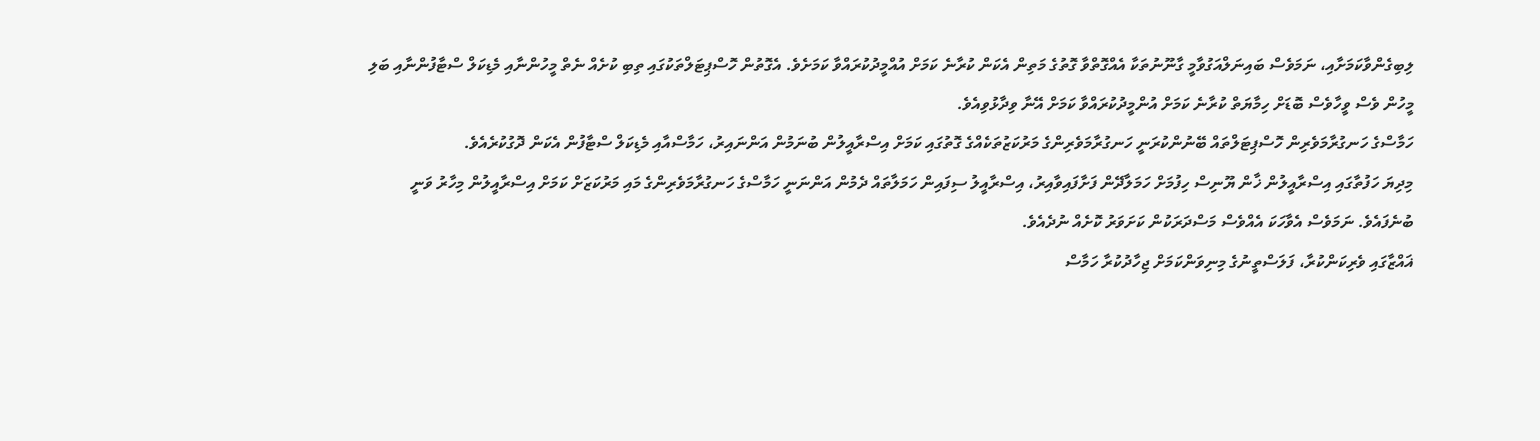ލިބިގެންވާކަމަށާއި، ނަމަވެސް ބައިނަލްއަގުވާމީ ގާނޫނުތަކާ އެއްގޮތްވާ ގޮތުގެ މަތިން އެކަން ކުރާނެ ކަމަށް އުއްމީދުކުރައްވާ ކަމަށެވެ. އެގޮތުން ހޮސްޕިޓަލްތަކުގައި ތިބި ކުށެއް ނެތް މީހުންނާއި މެޑިކަލް ސްޓާފުންނާއި ބަލި މީހުން ވެސް ވީހާވެސް ބޮޑަށް ހިމާޔަތް ކުރާނެ ކަމަށް އުންމީދުކުރައްވާ ކަމަށް އޭނާ ވިދާޅުވިއެވެ.
ހަމާސްގެ ހަނގުރާމަވެރިން ހޮސްޕިޓަލްތައް ބޭނުންކުރަނީ ހަނގުރާމަވެރިންގެ މަރުކަޒުތަކެއްގެ ގޮތުގައި ކަމަށް އިސްރާއީލުން ބުނަމުން އަންނައިރު، ހަމާސްއާއި މެޑިކަލް ސްޓާފުން އެކަން ދޮގުކުރެއެވެ.
މިދިޔަ ހަފުތާގައި އިސްރާއީލުން ޚާން ޔޫނިސް ހިފުމަށް ހަމަލާދޭން ފަށާފައިވާއިރު، އިސްރާއީލު ސިފައިން ހަމަލާތައް ދެމުން އަންނަނީ ހަމާސްގެ ހަނގުރާމަވެރިންގެ މައި މަރުކަޒަށް ކަމަށް އިސްރާއީލުން މިހާރު ވަނީ ބުނެފައެވެ. ނަމަވެސް އެވާހަކަ އެއްވެސް މަސްދަރަކުން ކަށަވަރު ކޮށެއް ނުދެއެވެ.
ޣައްޒާގައި ވެރިކަންކުރާ، ފަލަސްތީނުގެ މިނިވަންކަމަށް ޖިހާދުކުރާ ހަމާސް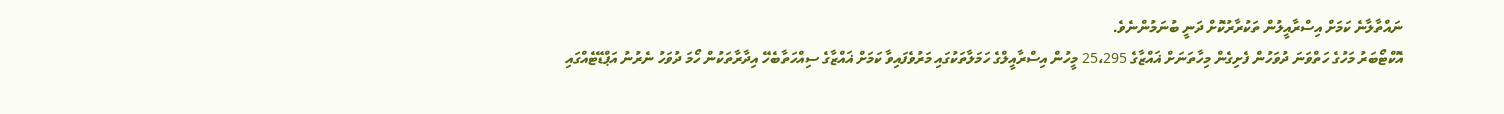ނައްތާލާނެ ކަމަށް އިސްރާއީލުން ތަކުރާރުކޮށް ދަނީ ބުނަމުންނެވެ.
އޮކްޓޯބަރު މަހުގެ ހަތްވަނަ ދުވަހުން ފެށިގެން މިހާތަނަށް ޣައްޒާގެ 25،295 މީހުން އިސްރާއީލްގެ ހަމަލާތަކުގައި މަރުވެފައިވާ ކަމަށް ޣައްޒާގެ ސިއްހަތާބެހޭ އިދާރާތަކުން ހޯމަ ދުވަހު ނެރުނު އަޕްޑޭޓެއްގައި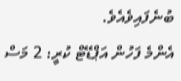ބުނެފައިވެއެވެ.
އެންމެ ފަހުން އަޕްޑޭޓް ކުރީ: 2 މަސް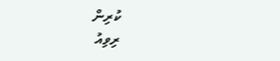ކުރިން
ރިވިއު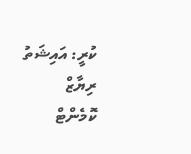ކުރީ: އައިޝަތު ރިޔާޒް
ކޮމެންޓް